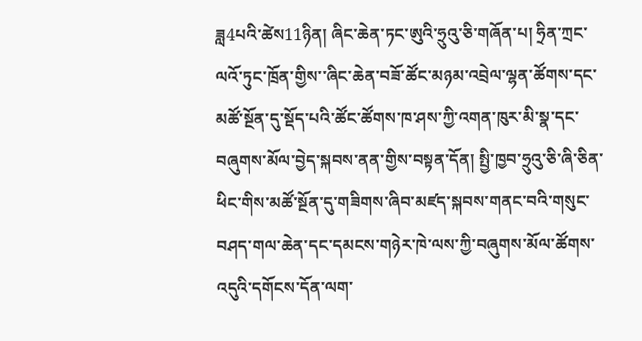ཟླ4པའི་ཚེས11ཉིན། ཞིང་ཆེན་ཏང་ཨུའི་ཧྲུའུ་ཅི་གཞོན་པ། ཧྲིན་ཀྲང་ལའོ་ཏུང་ཁྲོན་གྱིས་་ཞིང་ཆེན་བཟོ་ཚོང་མཉམ་འབྲེལ་ལྷན་ཚོགས་དང་མཚོ་སྔོན་དུ་སྡོད་པའི་ཚོང་ཚོགས་ཁ་ཤས་ཀྱི་འགན་ཁུར་མི་སྣ་དང་བཞུགས་མོལ་བྱེད་སྐབས་ནན་གྱིས་བསྟན་དོན། སྤྱི་ཁྱབ་ཧྲུའུ་ཅི་ཞི་ཅིན་ཕིང་གིས་མཚོ་སྔོན་དུ་གཟིགས་ཞིབ་མཛད་སྐབས་གནང་བའི་གསུང་བཤད་གལ་ཆེན་དང་དམངས་གཉེར་ཁེ་ལས་ཀྱི་བཞུགས་མོལ་ཚོགས་འདུའི་དགོངས་དོན་ལག་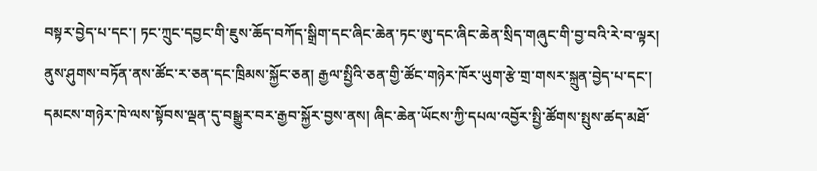བསྟར་བྱེད་པ་དང་། ཏང་ཀྲུང་དབྱང་གི་ཇུས་ཆོད་བཀོད་སྒྲིག་དང་ཞིང་ཆེན་ཏང་ཨུ་དང་ཞིང་ཆེན་སྲིད་གཞུང་གི་བྱ་བའི་རེ་བ་ལྟར། ནུས་ཤུགས་བཏོན་ནས་ཚོང་ར་ཅན་དང་ཁྲིམས་སྐྱོང་ཅན། རྒྱལ་སྤྱིའི་ཅན་གྱི་ཚོང་གཉེར་ཁོར་ཡུག་རྩེ་གྲ་གསར་སྐྲུན་བྱེད་པ་དང་། དམངས་གཉེར་ཁེ་ལས་སྟོབས་ལྡན་དུ་བསྒྱུར་བར་རྒྱབ་སྐྱོར་བྱས་ནས། ཞིང་ཆེན་ཡོངས་ཀྱི་དཔལ་འབྱོར་སྤྱི་ཚོགས་སྤུས་ཚད་མཐོ་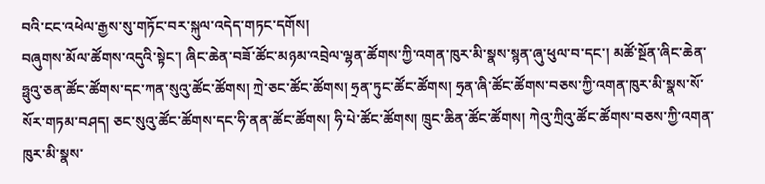བའི་ངང་འཕེལ་རྒྱས་སུ་གཏོང་བར་སྐུལ་འདེད་གཏང་དགོས།
བཞུགས་མོལ་ཚོགས་འདུའི་སྟེང་། ཞིང་ཆེན་བཟོ་ཚོང་མཉམ་འབྲེལ་ལྷན་ཚོགས་ཀྱི་འགན་ཁུར་མི་སྣས་སྙན་ཞུ་ཕུལ་བ་དང་། མཚོ་སྔོན་ཞིང་ཆེན་ཧྥུའུ་ཅན་ཚོང་ཚོགས་དང་ཀན་སུའུ་ཚོང་ཚོགས། ཀྲེ་ཅང་ཚོང་ཚོགས། ཧྲན་ཏུང་ཚོང་ཚོགས། ཧྲན་ཞི་ཚོང་ཚོགས་བཅས་ཀྱི་འགན་ཁུར་མི་སྣས་སོ་སོར་གཏམ་བཤད། ཅང་སུའུ་ཚོང་ཚོགས་དང་ཧི་ནན་ཚོང་ཚོགས། ཧི་པེ་ཚོང་ཚོགས། ཁྲུང་ཆིན་ཚོང་ཚོགས། ཀེའུ་ཀྲིའུ་ཚོང་ཚོགས་བཅས་ཀྱི་འགན་ཁུར་མི་སྣས་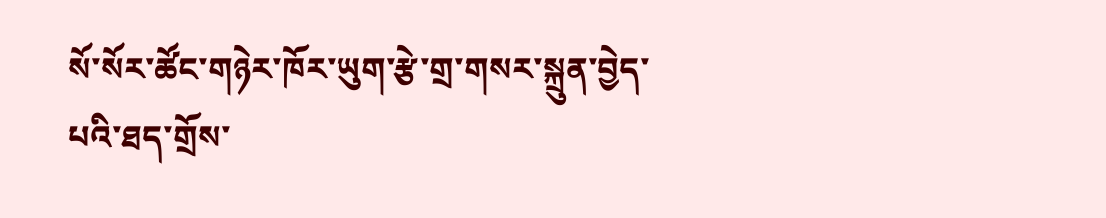སོ་སོར་ཚོང་གཉེར་ཁོར་ཡུག་རྩེ་གྲ་གསར་སྐྲུན་བྱེད་པའི་ཐད་གྲོས་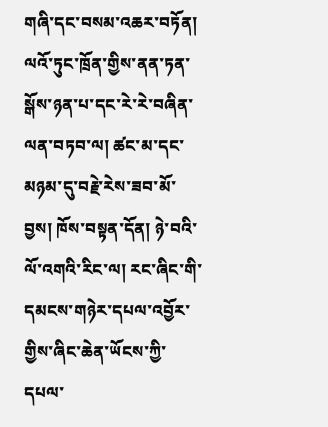གཞི་དང་བསམ་འཆར་བཏོན།
ལའོ་ཏུང་ཁྲོན་གྱིས་ནན་ཏན་སྒོས་ཉན་པ་དང་རེ་རེ་བཞིན་ལན་བཏབ་ལ། ཚང་མ་དང་མཉམ་དུ་བརྗེ་རེས་ཟབ་མོ་བྱས། ཁོས་བསྟན་དོན། ཉེ་བའི་ལོ་འགའི་རིང་ལ། རང་ཞིང་གི་དམངས་གཉེར་དཔལ་འབྱོར་གྱིས་ཞིང་ཆེན་ཡོངས་ཀྱི་དཔལ་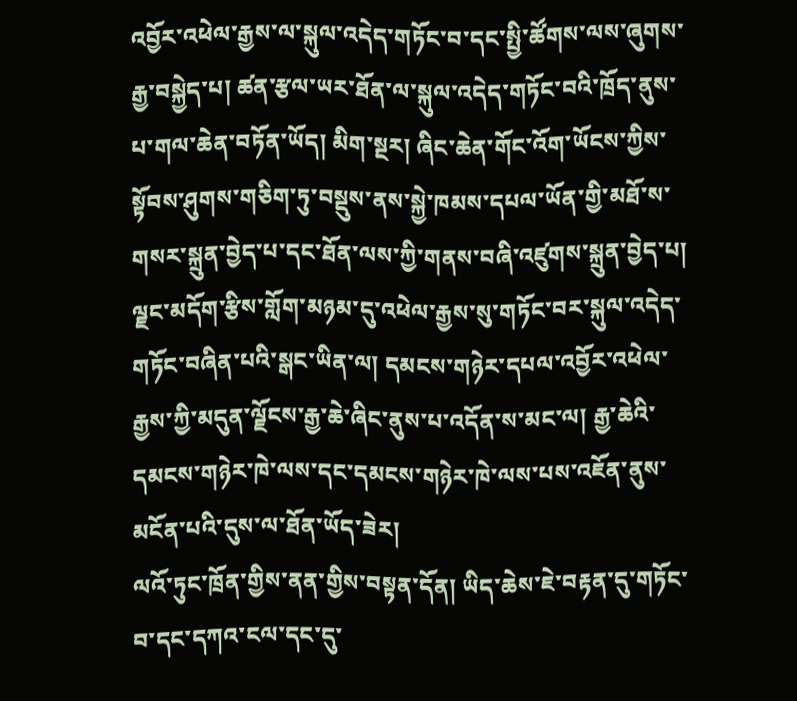འབྱོར་འཕེལ་རྒྱས་ལ་སྐུལ་འདེད་གཏོང་བ་དང་སྤྱི་ཚོགས་ལས་ཞུགས་རྒྱ་བསྐྱེད་པ། ཚན་རྩལ་ཡར་ཐོན་ལ་སྐུལ་འདེད་གཏོང་བའི་ཁྲོད་ནུས་པ་གལ་ཆེན་བཏོན་ཡོད། མིག་སྔར། ཞིང་ཆེན་གོང་འོག་ཡོངས་ཀྱིས་སྟོབས་ཤུགས་གཅིག་ཏུ་བསྡུས་ནས་སྐྱེ་ཁམས་དཔལ་ཡོན་གྱི་མཐོ་ས་གསར་སྐྲུན་བྱེད་པ་དང་ཐོན་ལས་ཀྱི་གནས་བཞི་འཛུགས་སྐྲུན་བྱེད་པ། ལྗང་མདོག་རྩིས་གློག་མཉམ་དུ་འཕེལ་རྒྱས་སུ་གཏོང་བར་སྐུལ་འདེད་གཏོང་བཞིན་པའི་སྒང་ཡིན་ལ། དམངས་གཉེར་དཔལ་འབྱོར་འཕེལ་རྒྱས་ཀྱི་མདུན་ལྗོངས་རྒྱ་ཆེ་ཞིང་ནུས་པ་འདོན་ས་མང་ལ། རྒྱ་ཆེའི་དམངས་གཉེར་ཁེ་ལས་དང་དམངས་གཉེར་ཁེ་ལས་པས་འཇོན་ནུས་མངོན་པའི་དུས་ལ་ཐོན་ཡོད་ཟེར།
ལའོ་ཏུང་ཁྲོན་གྱིས་ནན་གྱིས་བསྟན་དོན། ཡིད་ཆེས་ཇེ་བརྟན་དུ་གཏོང་བ་དང་དཀའ་ངལ་དང་དུ་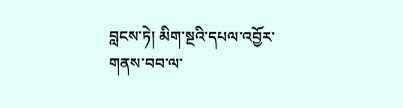བླངས་ཏེ། མིག་སྔའི་དཔལ་འབྱོར་གནས་བབ་ལ་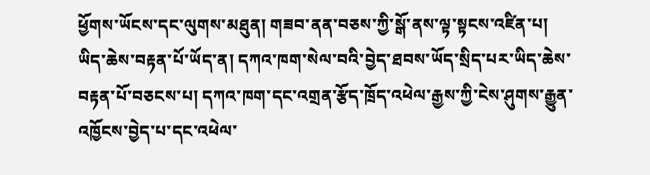ཕྱོགས་ཡོངས་དང་ལུགས་མཐུན། གཟབ་ནན་བཅས་ཀྱི་སྒོ་ནས་ལྟ་སྟངས་འཛིན་པ། ཡིད་ཆེས་བརྟན་པོ་ཡོད་ན། དཀའ་ཁག་སེལ་བའི་བྱེད་ཐབས་ཡོད་སྲིད་པར་ཡིད་ཆེས་བརྟན་པོ་བཅངས་པ། དཀའ་ཁག་དང་འགྲན་རྩོད་ཁྲོད་འཕེལ་རྒྱས་ཀྱི་ངེས་ཤུགས་རྒྱུན་འཁྱོངས་བྱེད་པ་དང་འཕེལ་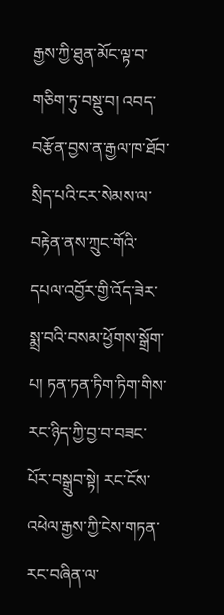རྒྱས་ཀྱི་ཐུན་མོང་ལྟ་བ་གཅིག་ཏུ་བསྡུ་བ། འབད་བརྩོན་བྱས་ན་རྒྱལ་ཁ་ཐོབ་སྲིད་པའི་ངར་སེམས་ལ་བརྟེན་ནས་ཀྲུང་གོའི་དཔལ་འབྱོར་གྱི་འོད་ཟེར་སྨྲ་བའི་བསམ་ཕྱོགས་སྒྲོག་པ། ཏན་ཏན་ཏིག་ཏིག་གིས་རང་ཉིད་ཀྱི་བྱ་བ་བཟང་པོར་བསྒྲུབ་སྟེ། རང་ངོས་འཕེལ་རྒྱས་ཀྱི་ངེས་གཏན་རང་བཞིན་ལ་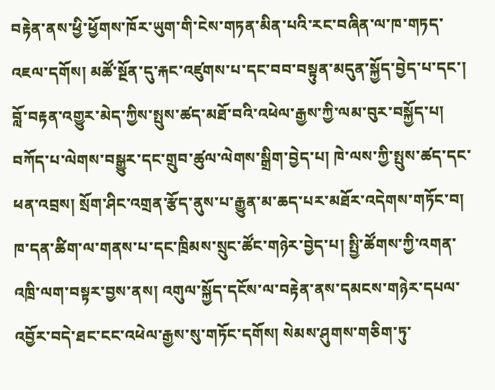བརྟེན་ནས་ཕྱི་ཕྱོགས་ཁོར་ཡུག་གི་ངེས་གཏན་མིན་པའི་རང་བཞིན་ལ་ཁ་གཏད་འཇལ་དགོས། མཚོ་སྔོན་དུ་རྐང་འཛུགས་པ་དང་བབ་བསྟུན་མདུན་སྐྱོད་བྱེད་པ་དང་། བློ་བརྟན་འགྱུར་མེད་ཀྱིས་སྤུས་ཚད་མཐོ་བའི་འཕེལ་རྒྱས་ཀྱི་ལམ་བུར་བསྐྱོད་པ། བཀོད་པ་ལེགས་བསྒྱུར་དང་གྲུབ་ཚུལ་ལེགས་སྒྲིག་བྱེད་པ། ཁེ་ལས་ཀྱི་སྤུས་ཚད་དང་ཕན་འབྲས། སྲོག་ཤིང་འགྲན་རྩོད་ནུས་པ་རྒྱུན་མ་ཆད་པར་མཐོར་འདེགས་གཏོང་བ། ཁ་དན་ཚིག་ལ་གནས་པ་དང་ཁྲིམས་སྲུང་ཚོང་གཉེར་བྱེད་པ། སྤྱི་ཚོགས་ཀྱི་འགན་འཁྲི་ལག་བསྟར་བྱས་ནས། འགུལ་སྐྱོད་དངོས་ལ་བརྟེན་ནས་དམངས་གཉེར་དཔལ་འབྱོར་བདེ་ཐང་ངང་འཕེལ་རྒྱས་སུ་གཏོང་དགོས། སེམས་ཤུགས་གཅིག་ཏུ་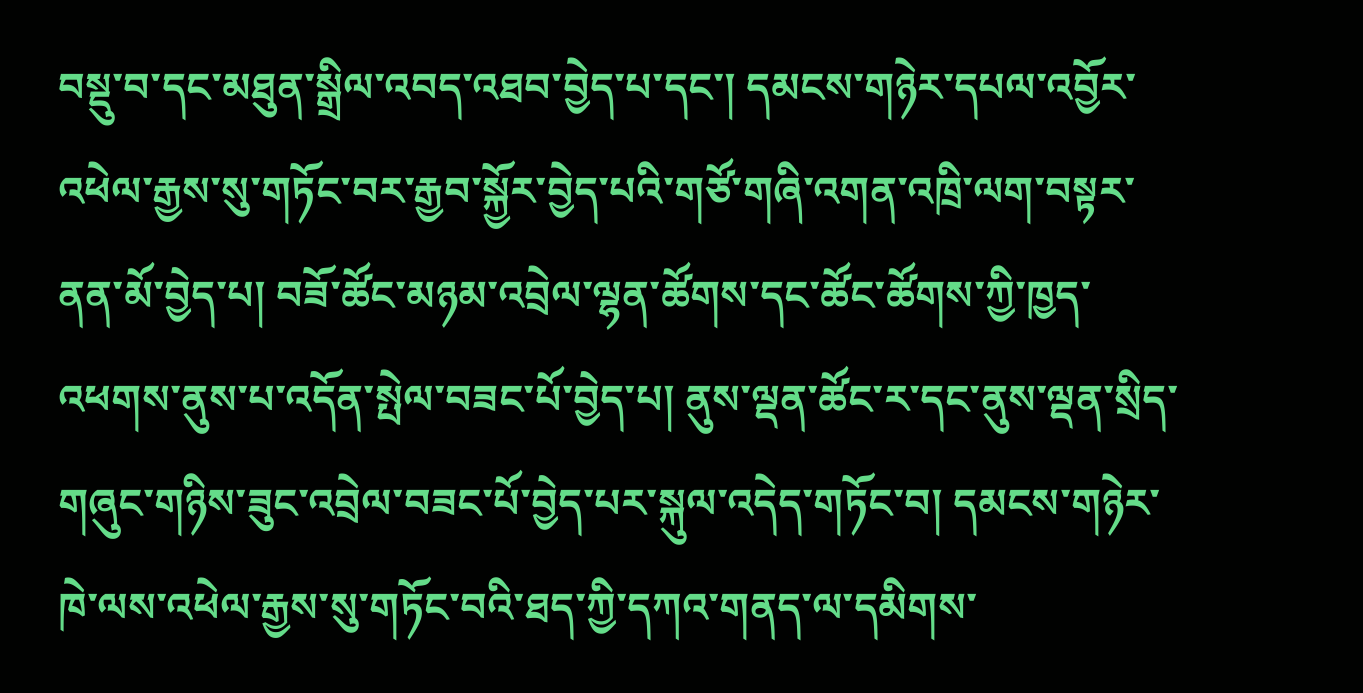བསྡུ་བ་དང་མཐུན་སྒྲིལ་འབད་འཐབ་བྱེད་པ་དང་། དམངས་གཉེར་དཔལ་འབྱོར་འཕེལ་རྒྱས་སུ་གཏོང་བར་རྒྱབ་སྐྱོར་བྱེད་པའི་གཙོ་གཞི་འགན་འཁྲི་ལག་བསྟར་ནན་མོ་བྱེད་པ། བཟོ་ཚོང་མཉམ་འབྲེལ་ལྷན་ཚོགས་དང་ཚོང་ཚོགས་ཀྱི་ཁྱད་འཕགས་ནུས་པ་འདོན་སྤེལ་བཟང་པོ་བྱེད་པ། ནུས་ལྡན་ཚོང་ར་དང་ནུས་ལྡན་སྲིད་གཞུང་གཉིས་ཟུང་འབྲེལ་བཟང་པོ་བྱེད་པར་སྐུལ་འདེད་གཏོང་བ། དམངས་གཉེར་ཁེ་ལས་འཕེལ་རྒྱས་སུ་གཏོང་བའི་ཐད་ཀྱི་དཀའ་གནད་ལ་དམིགས་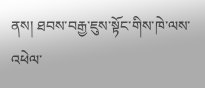ནས། ཐབས་བརྒྱ་ཇུས་སྟོང་གིས་ཁེ་ལས་འཕེལ་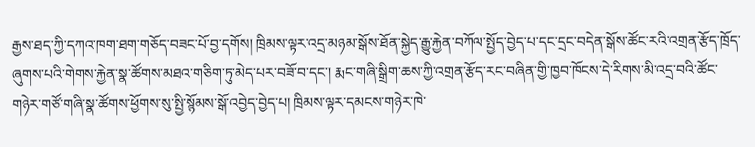རྒྱས་ཐད་ཀྱི་དཀའ་ཁག་ཐག་གཅོད་བཟང་པོ་བྱ་དགོས། ཁྲིམས་ལྟར་འདྲ་མཉམ་སྒོས་ཐོན་སྐྱེད་རྒྱུ་རྐྱེན་བཀོལ་སྤྱོད་བྱེད་པ་དང་དྲང་བདེན་སྒོས་ཚོང་རའི་འགྲན་རྩོད་ཁྲོད་ཞུགས་པའི་གེགས་རྐྱེན་སྣ་ཚོགས་མཐའ་གཅིག་ཏུ་མེད་པར་བཟོ་བ་དང་། རྨང་གཞི་སྒྲིག་ཆས་ཀྱི་འགྲན་རྩོད་རང་བཞིན་གྱི་ཁྱབ་ཁོངས་དེ་རིགས་མི་འདྲ་བའི་ཚོང་གཉེར་གཙོ་གཞི་སྣ་ཚོགས་ཕྱོགས་སུ་སྤྱི་སྙོམས་སྒོ་འབྱེད་བྱེད་པ། ཁྲིམས་ལྟར་དམངས་གཉེར་ཁེ་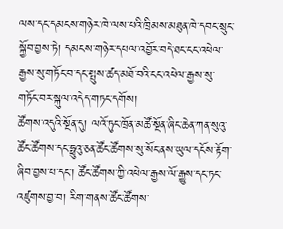ལས་དང་དམངས་གཉེར་ཁེ་ལས་པའི་ཁྲིམས་མཐུན་ཁེ་དབང་སྲུང་སྐྱོབ་བྱས་ཏེ། དམངས་གཉེར་དཔལ་འབྱོར་བདེ་ཐང་ངང་འཕེལ་རྒྱས་སུ་གཏོང་བ་དང་སྤུས་ཚད་མཐོ་བའི་ངང་འཕེལ་རྒྱས་སུ་གཏོང་བར་སྐུལ་འདེད་གཏང་དགོས།
ཚོགས་འདུའི་སྔོན་དུ། ལའོ་ཏུང་ཁྲོན་མཚོ་སྔོན་ཞིང་ཆེན་ཀན་སུའུ་ཚོང་ཚོགས་དང་ཧྥུའུ་ཅན་ཚོང་ཚོགས་སུ་སོང་ནས་ཡུལ་དངོས་རྟོག་ཞིབ་བྱས་པ་དང་། ཚོང་ཚོགས་ཀྱི་འཕེལ་རྒྱས་ལོ་རྒྱུས་དང་ཏང་འཛུགས་བྱ་བ། རིག་གནས་ཚོང་ཚོགས་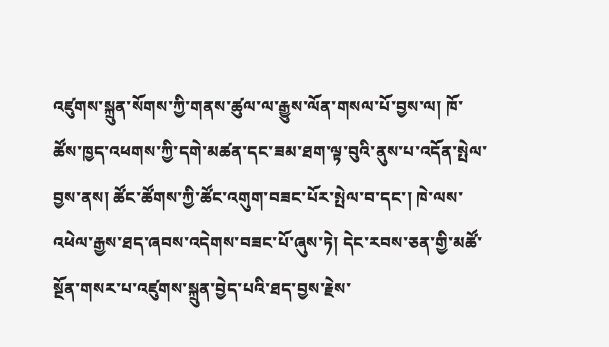འཛུགས་སྐྲུན་སོགས་ཀྱི་གནས་ཚུལ་ལ་རྒྱུས་ལོན་གསལ་པོ་བྱས་ལ། ཁོ་ཚོས་ཁྱད་འཕགས་ཀྱི་དགེ་མཚན་དང་ཟམ་ཐག་ལྟ་བུའི་ནུས་པ་འདོན་སྤེལ་བྱས་ནས། ཚོང་ཚོགས་ཀྱི་ཚོང་འགུག་བཟང་པོར་སྤེལ་བ་དང་། ཁེ་ལས་འཕེལ་རྒྱས་ཐད་ཞབས་འདེགས་བཟང་པོ་ཞུས་ཏེ། དེང་རབས་ཅན་གྱི་མཚོ་སྔོན་གསར་པ་འཛུགས་སྐྲུན་བྱེད་པའི་ཐད་བྱས་རྗེས་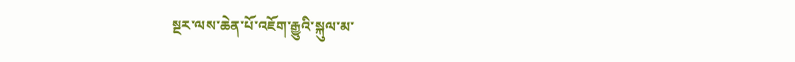སྔར་ལས་ཆེན་པོ་འཇོག་རྒྱུའི་སྐུལ་མ་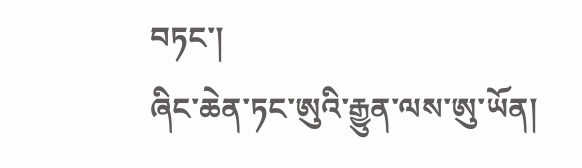བཏང་།
ཞིང་ཆེན་ཏང་ཨུའི་རྒྱུན་ལས་ཨུ་ཡོན།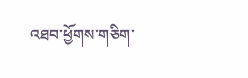འཐབ་ཕྱོགས་གཅིག་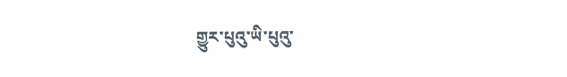གྱུར་པུའུ་ཡི་པུའུ་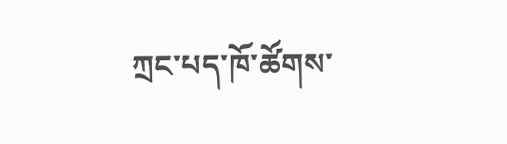ཀྲང་པད་ཁོ་ཚོགས་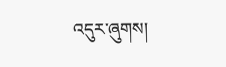འདུར་ཞུགས།